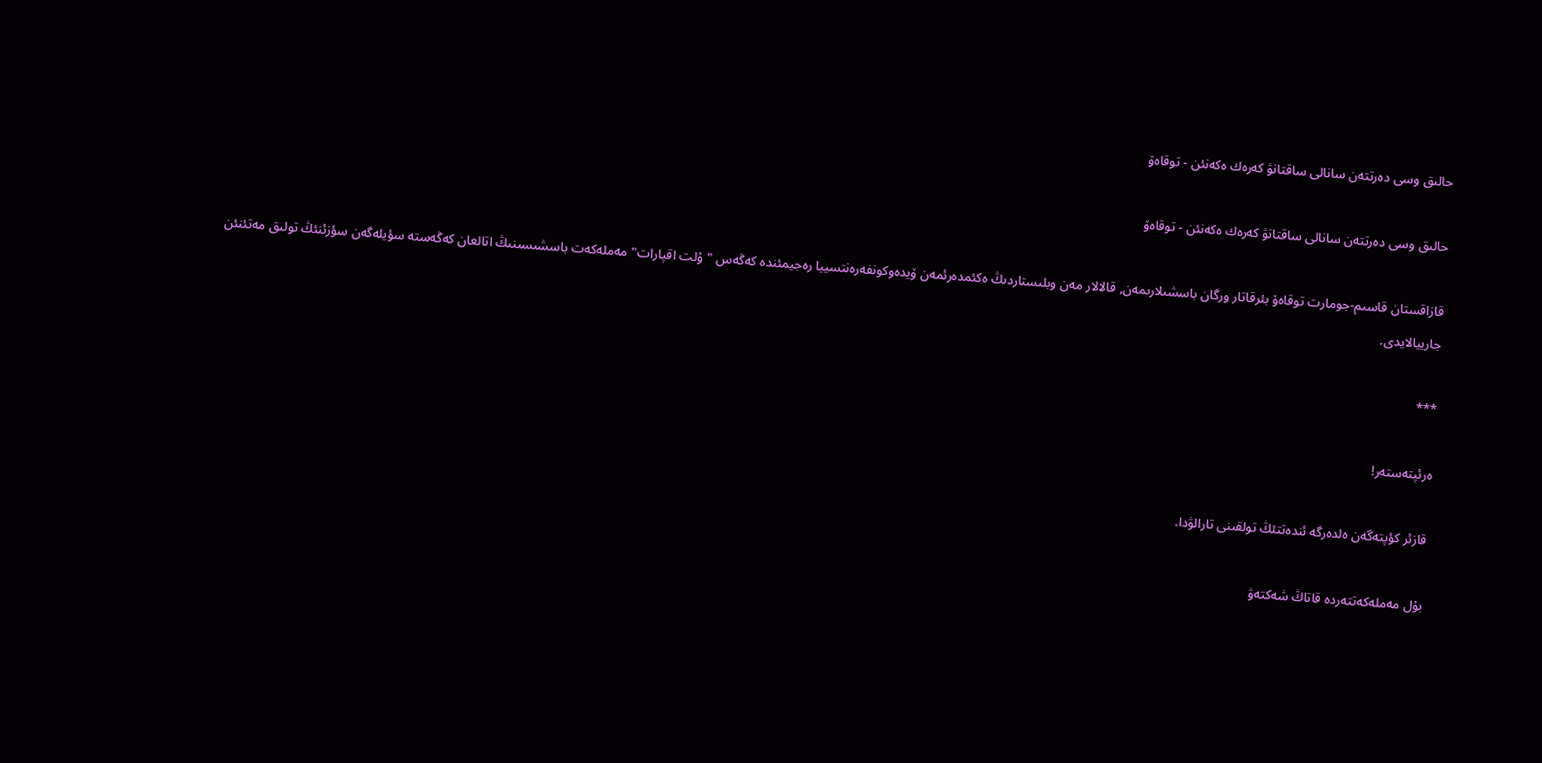حالىق وسى دەرتتەن سانالى ساقتانۋ كەرەك ەكەنئن - توقاەۆ

حالىق وسى دەرتتەن سانالى ساقتانۋ كەرەك ەكەنئن - توقاەۆ

قازاقستان قاسىم-جومارت توقاەۆ بئرقاتار ورگان باسشىلارىمەن, قالالار مەن وبلىستاردىڭ ەكئمدەرئمەن ۆيدەوكونفەرەنتسييا رەجيمئندە كەڭەس "ۇلت اقپارات" مەملەكەت باسشىسىنىڭ اتالعان كەڭەستە سؤيلەگەن سؤزئنئڭ تولىق مەتئنئن جارييالايدى.

***

ەرئپتەستەر!

قازئر كؤپتەگەن ەلدەرگە ئندەتتئڭ تولقىنى تارالۋدا.

بۇل مەملەكەتتەردە قاتاڭ شەكتەۋ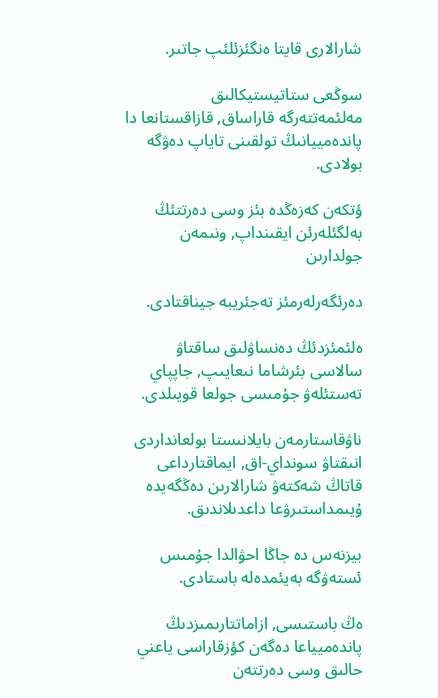شارالارى قايتا ەنگئزئلئپ جاتىر.

سوڭعى ستاتيستيكالىق مەلئمەتتەرگە قاراساق, قازاقستانعا دا پاندەمييانىڭ تولقىنى تاياپ دەۋگە بولادى.

ؤتكەن كەزەڭدە بئز وسى دەرتتئڭ بەلگئلەرئن ايقىنداپ, ونىمەن جولدارىن

دەرئگەرلەرمئز تەجئريبە جيناقتادى.

ەلئمئزدئڭ دەنساۋلىق ساقتاۋ سالاسى بئرشاما نىعايىپ, جاپپاي تەستئلەۋ جۇمىسى جولعا قويىلدى.

ناۋقاستارمەن بايلانىستا بولعانداردى انىقتاۋ سونداي-اق, ايماقتارداعى قاتاڭ شەكتەۋ شارالارىن دەڭگەيدە ۇيىمداستىرۋعا داعدىلاندىق.

بيزنەس دە جاڭا احۋالدا جۇمىس ئستەۋگە بەيئمدەلە باستادى.

ەڭ باستىسى, ازاماتتارىمىزدىڭ پاندەميياعا دەگەن كؤزقاراسى ياعني حالىق وسى دەرتتەن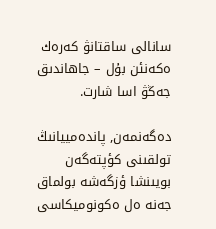سانالى ساقتانۋ كەرەك ەكەنئن بۇل – جاھاندىق جەڭۋ اسا شارت.

دەگەنمەن, پاندەمييانىڭ تولقىنى كؤپتەگەن بويىنشا ؤزگەشە بولماق جەنە ەل ەكونوميكاسى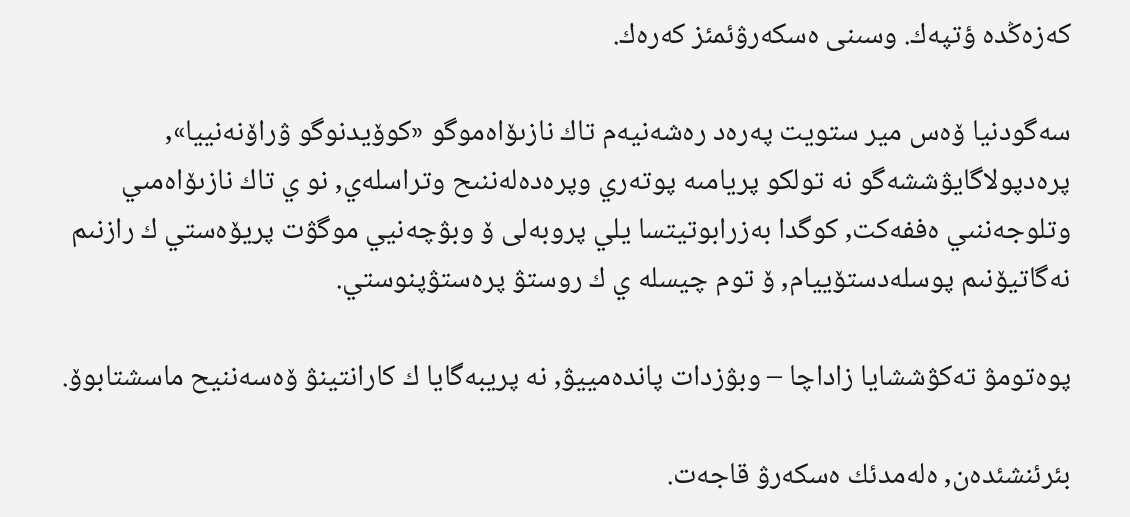كەزەڭدە ؤتپەك. وسىنى ەسكەرۋئمئز كەرەك.

سەگودنيا ۆەس مير ستويت پەرەد رەشەنيەم تاك نازىۆاەموگو «كوۆيدنوگو ۋراۆنەنييا», پرەدپولاگايۋششەگو نە تولكو پريامىە پوتەري وپرەدەلەننىح وتراسلەي, نو ي تاك نازىۆاەمىي وتلوجەننىي ەففەكت, كوگدا بەزرابوتيتسا يلي پروبەلى ۆ وبۋچەنيي موگۋت پريۆەستي ك رازنىم نەگاتيۆنىم پوسلەدستۆييام, ۆ توم چيسلە ي ك روستۋ پرەستۋپنوستي.

پوەتومۋ تەكۋششايا زاداچا – وبۋزدات پاندەمييۋ, نە پريبەگايا ك كارانتينۋ ۆەسەننيح ماسشتابوۆ.

بئرئنشئدەن, ەلەمدئك ەسكەرۋ قاجەت.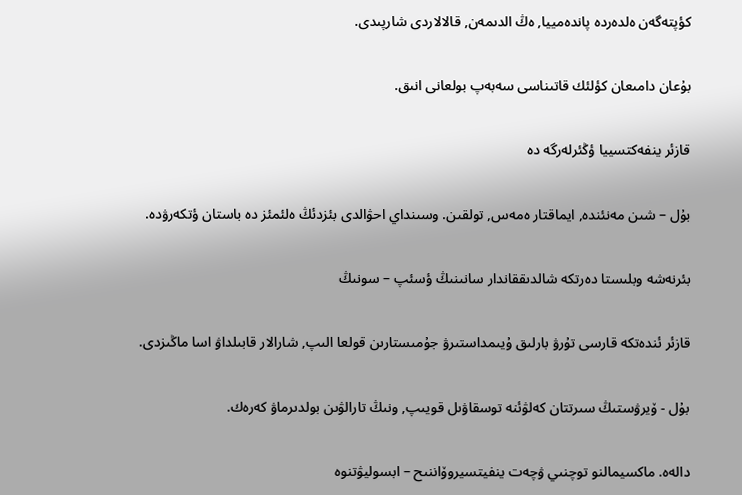كؤپتەگەن ەلدەردە پاندەمييا, ەڭ الدىمەن, قالالاردى شارپىدى.

بۇعان دامىعان كؤلئك قاتىناسى سەبەپ بولعانى انىق.

قازئر ينفەكتسييا ؤڭئرلەرگە دە

بۇل – شىن مەنئندە, ايماقتار ەمەس, تولقىن. وسىنداي احۋالدى بئزدئڭ ەلئمئز دە باستان ؤتكەرۋدە.

بئرنەشە وبلىستا دەرتكە شالدىققاندار سانىنىڭ ؤسئپ – سونىڭ

قازئر ئندەتكە قارسى تۇرۋ بارلىق ۇيىمداستىرۋ جۇمىستارىن قولعا الىپ, شارالار قابىلداۋ اسا ماڭىزدى.

بۇل - ۆيرۋستىڭ سىرتتان كەلۋئنە توسقاۋىل قويىپ, ونىڭ تارالۋىن بولدىرماۋ كەرەك.

دالەە. ماكسيمالنو توچنىي ۋچەت ينفيتسيروۆاننىح – ابسوليۋتنوە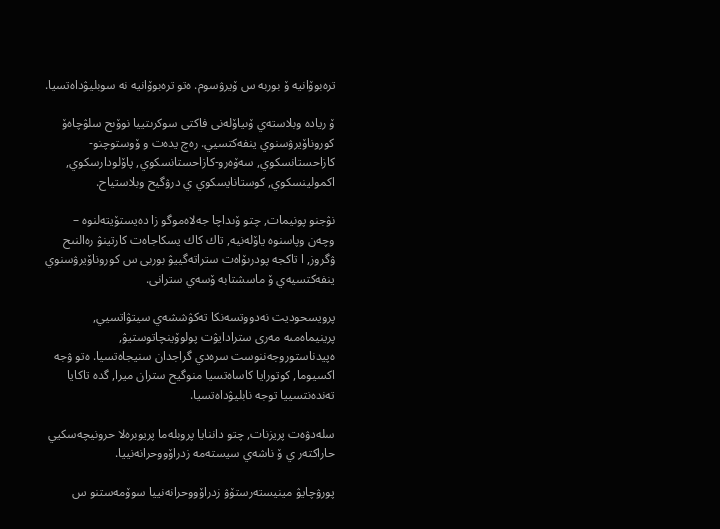ترەبوۆانيە ۆ بوربە س ۆيرۋسوم. ەتو ترەبوۆانيە نە سوبليۋداەتسيا.

ۆ ريادە وبلاستەي ۆىياۆلەنى فاكتى سوكرىتييا نوۆىح سلۋچاەۆ كوروناۆيرۋسنوي ينفەكتسيي. رەچ يدەت و ۆوستوچنو-كازاحستانسكوي, سەۆەرو-كازاحستانسكوي, پاۆلودارسكوي, اكمولينسكوي, كوستانايسكوي ي درۋگيح وبلاستياح.

نۋجنو پونيمات, چتو ۆىداچا جەلاەموگو زا دەيستۆيتەلنوە – وچەن وپاسنوە ياۆلەنيە, تاك كاك يسكاجاەت كارتينۋ رەالنىح ۋگروز, ا تاكجە پودرىۆاەت ستراتەگييۋ بوربى س كوروناۆيرۋسنوي ينفەكتسيەي ۆ ماسشتابە ۆسەي سترانى.

پرويسحوديت نەدووتسەنكا تەكۋششەي سيتۋاتسيي, پرينيماەمىە مەرى سترادايۋت پولوۆينچاتوستيۋ, ەپيدناستوروجەننوست سرەدي گراجدان سنيجاەتسيا. ەتو ۋجە اكسيوما, كوتورايا كاساەتسيا منوگيح ستران ميرا, گدە تاكايا تەندەنتسييا توجە نابليۋداەتسيا.

سلەدۋەت پريزنات, چتو داننايا پروبلەما پريوبرەلا حرونيچەسكيي حاراكتەر ي ۆ ناشەي سيستەمە زدراۆووحرانەنييا.

پورۋچايۋ مينيستەرستۆۋ زدراۆووحرانەنييا سوۆمەستنو س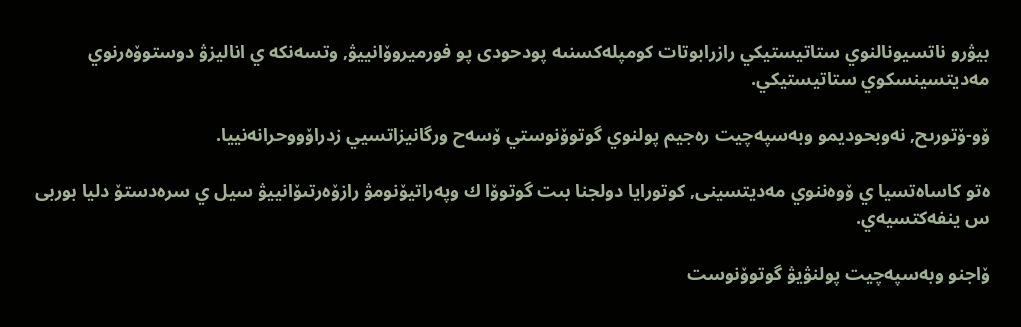بيۋرو ناتسيونالنوي ستاتيستيكي رازرابوتات كومپلەكسنىە پودحودى پو فورميروۆانييۋ, وتسەنكە ي اناليزۋ دوستوۆەرنوي مەديتسينسكوي ستاتيستيكي.

ۆو-ۆتورىح, نەوبحوديمو وبەسپەچيت رەجيم پولنوي گوتوۆنوستي ۆسەح ورگانيزاتسيي زدراۆووحرانەنييا.

ەتو كاساەتسيا ي ۆوەننوي مەديتسينى, كوتورايا دولجنا بىت گوتوۆا ك وپەراتيۆنومۋ رازۆەرتىۆانييۋ سيل ي سرەدستۆ دليا بوربى س ينفەكتسيەي.

ۆاجنو وبەسپەچيت پولنۋيۋ گوتوۆنوست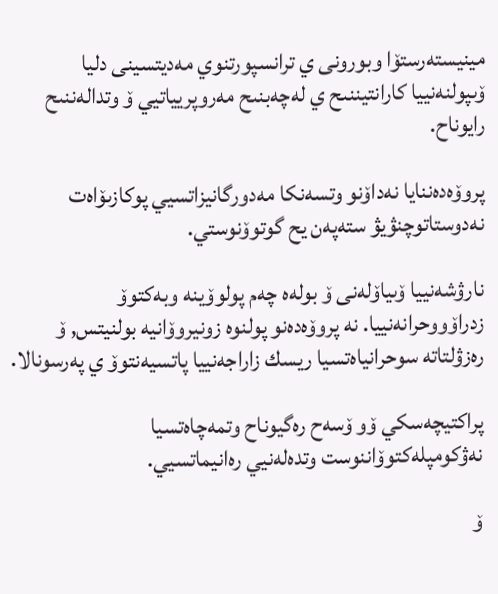مينيستەرستۆا وبورونى ي ترانسپورتنوي مەديتسينى دليا ۆىپولنەنييا كارانتيننىح ي لەچەبنىح مەروپريياتيي ۆ وتدالەننىح رايوناح.

پروۆەدەننايا نەداۆنو وتسەنكا مەدورگانيزاتسيي پوكازىۆاەت نەدوستاتوچنۋيۋ ستەپەن يح گوتوۆنوستي.

نارۋشەنييا ۆىياۆلەنى ۆ بولەە چەم پولوۆينە وبەكتوۆ زدراۆووحرانەنييا. نە پروۆەدەنو پولنوە زونيروۆانيە بولنيتس, ۆ رەزۋلتاتە سوحرانياەتسيا ريسك زاراجەنييا پاتسيەنتوۆ ي پەرسونالا.

پراكتيچەسكي ۆو ۆسەح رەگيوناح وتمەچاەتسيا نەۋكومپلەكتوۆاننوست وتدەلەنيي رەانيماتسيي.

ۆ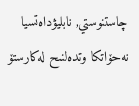چاستنوستي, نابليۋداەتسيا نەحۆاتكا وتدەلنىح لەكارستۆ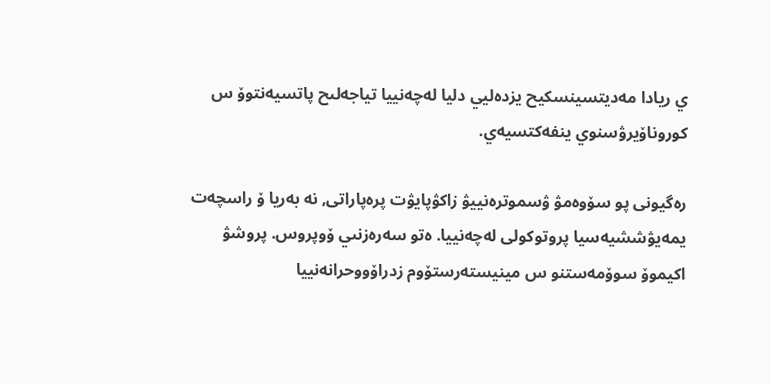ي ريادا مەديتسينسكيح يزدەليي دليا لەچەنييا تياجەلىح پاتسيەنتوۆ س كوروناۆيرۋسنوي ينفەكتسيەي.

رەگيونى پو سۆوەمۋ ۋسموترەنييۋ زاكۋپايۋت پرەپاراتى, نە بەريا ۆ راسچەت يمەيۋششيەسيا پروتوكولى لەچەنييا. ەتو سەرەزنىي ۆوپروس. پروشۋ اكيموۆ سوۆمەستنو س مينيستەرستۆوم زدراۆووحرانەنييا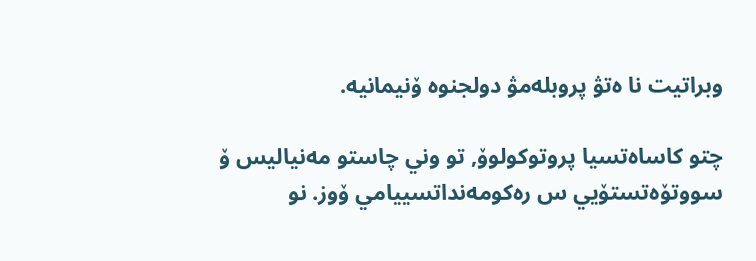وبراتيت نا ەتۋ پروبلەمۋ دولجنوە ۆنيمانيە.

چتو كاساەتسيا پروتوكولوۆ, تو وني چاستو مەنياليس ۆ سووتۆەتستۆيي س رەكومەنداتسييامي ۆوز. نو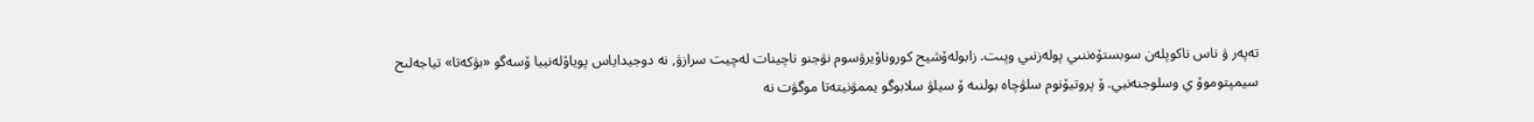تەپەر ۋ ناس ناكوپلەن سوبستۆەننىي پولەزنىي وپىت. زابولەۆشيح كوروناۆيرۋسوم نۋجنو ناچينات لەچيت سرازۋ, نە دوجيداياس پوياۆلەنييا ۆسەگو «بۋكەتا» تياجەلىح سيمپتوموۆ ي وسلوجنەنيي. ۆ پروتيۆنوم سلۋچاە بولنىە ۆ سيلۋ سلابوگو يممۋنيتەتا موگۋت نە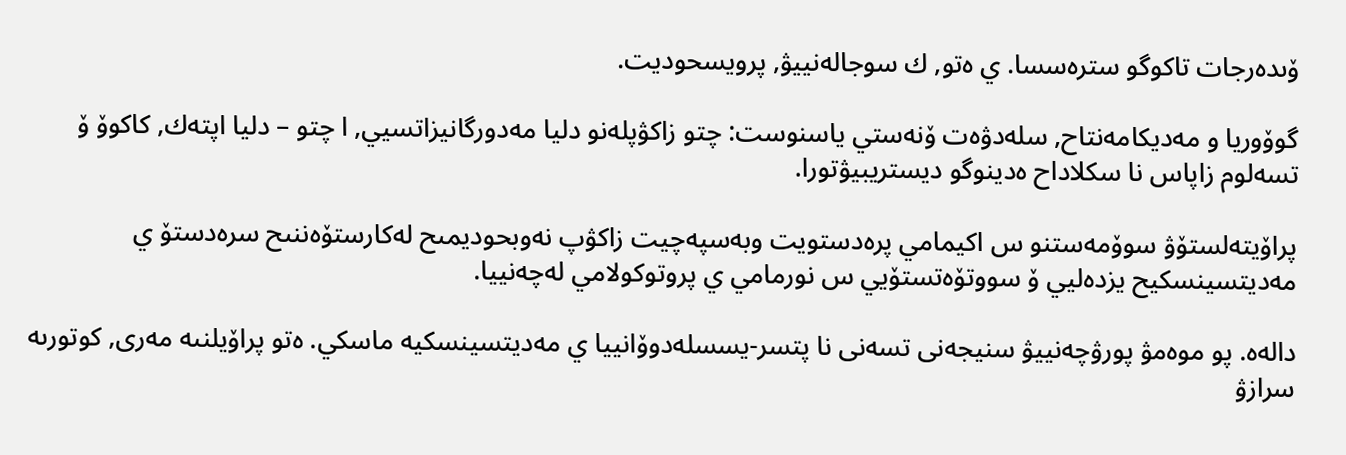ۆىدەرجات تاكوگو سترەسسا. ي ەتو, ك سوجالەنييۋ, پرويسحوديت.

گوۆوريا و مەديكامەنتاح, سلەدۋەت ۆنەستي ياسنوست: چتو زاكۋپلەنو دليا مەدورگانيزاتسيي, ا چتو – دليا اپتەك, كاكوۆ ۆ تسەلوم زاپاس نا سكلاداح ەدينوگو ديستريبيۋتورا.

پراۆيتەلستۆۋ سوۆمەستنو س اكيمامي پرەدستويت وبەسپەچيت زاكۋپ نەوبحوديمىح لەكارستۆەننىح سرەدستۆ ي مەديتسينسكيح يزدەليي ۆ سووتۆەتستۆيي س نورمامي ي پروتوكولامي لەچەنييا.

دالەە. پو موەمۋ پورۋچەنييۋ سنيجەنى تسەنى نا پتسر-يسسلەدوۆانييا ي مەديتسينسكيە ماسكي. ەتو پراۆيلنىە مەرى, كوتورىە سرازۋ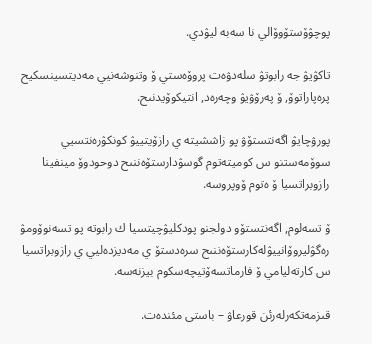پوچۋۆستۆوۆالي نا سەبە ليۋدي.

تاكۋيۋ جە رابوتۋ سلەدۋەت پروۆەستي ۆ وتنوشەنيي مەديتسينسكيح پرەپاراتوۆ, ۆ پەرۆۋيۋ وچەرەد, انتيكوۆيدنىح.

پورۋچايۋ اگەنتستۆۋ پو زاششيتە ي رازۆيتييۋ كونكۋرەنتسيي سوۆمەستنو س كوميتەتوم گوسۋدارستۆەننىح دوحودوۆ مينفينا رازوبراتسيا ۆ ەتوم ۆوپروسە.

ۆ تسەلوم, اگەنتستۆو دولجنو پودكليۋچيتسيا ك رابوتە پو تسەنوۆومۋ رەگۋليروۆانييۋلەكارستۆەننىح سرەدستۆ ي مەديزدەليي ي رازوبراتسيا س كارتەليامي ۆ فارماتسەۆتيچەسكوم بيزنەسە.

قىزمەتكەرلەرئن قورعاۋ – باستى مئندەت.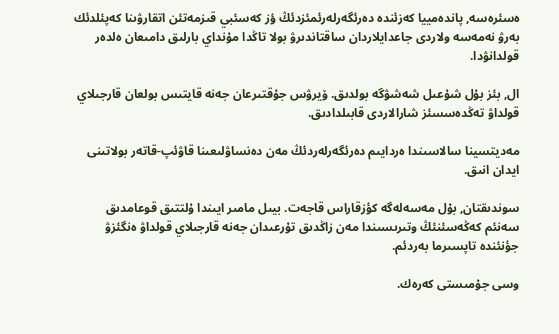ەسئرەسە, پاندەمييا كەزئندە دەرئگەرلەرئمئزدئڭ ؤز كەسئبي قىزمەتئن اتقارۋىنا كەپئلدئك بەرۋ نەمەسە ولاردى جاعدايلاردان ساقتاندىرۋ بولا تاڭدا مۇنداي بارلىق دامىعان ەلدەر قولدانۋدا.

ال, بئز بۇل شۇعىل شەشۋگە بولدىق. ۆيرۋس جۇقتىرعان جەنە قايتىس بولعان قارجىلاي قولداۋ تەڭدەسسئز شارالاردى قابىلدادىق.

مەديتسينا سالاسىندا ەردايىم دەرئگەرلەردئڭ مەن دەنساۋلىعىنا قاۋئپ-قاتەر بولاتىنى ايدان انىق.

سوندىقتان, بۇل مەسەلەگە كؤزقاراس قاجەت. بيىل مامىر ايىندا ۇلتتىق قوعامدىق سەنئم كەڭەسئنئڭ وتىرىسىندا مەن زاڭدىق تۇرعىدان جەنە قارجىلاي قولداۋ ەنگئزۋ جؤنئندە تاپسىرما بەردئم.

وسى جۇمىستى كەرەك.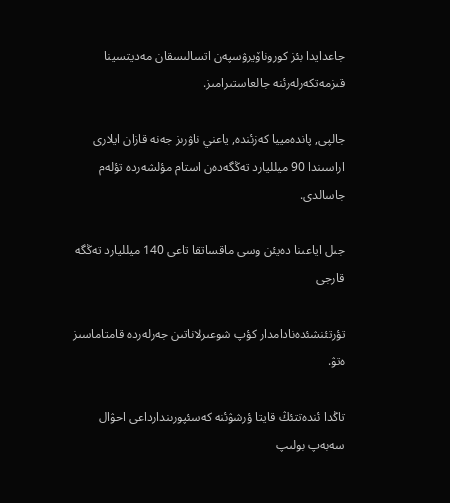جاعدايدا بئز كوروناۆيرۋسپەن اتسالىسقان مەديتسينا قىزمەتكەرلەرئنە جالعاستىرامىز.

جالپى, پاندەمييا كەزئندە, ياعني ناۋرىز جەنە قازان ايلارى اراسىندا 90 ميلليارد تەڭگەدەن استام مؤلشەردە تؤلەم جاسالدى.

جىل اياعىنا دەيئن وسى ماقساتقا تاعى 140 ميلليارد تەڭگە قارجى

تؤرتئنشئدەنادامدار كؤپ شوعىرلاناتىن جەرلەردە قامتاماسىز ەتۋ.

تاڭدا ئندەتتئڭ قايتا ؤرشۋئنە كەسئپورىندارداعى احۋال سەبەپ بولىپ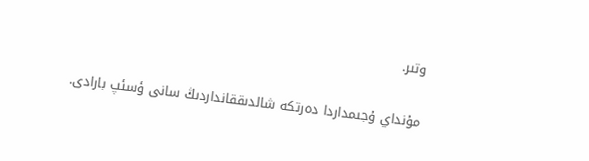وتىر.

مۇنداي ۇجىمداردا دەرتكە شالدىققانداردىڭ سانى ؤسئپ بارادى.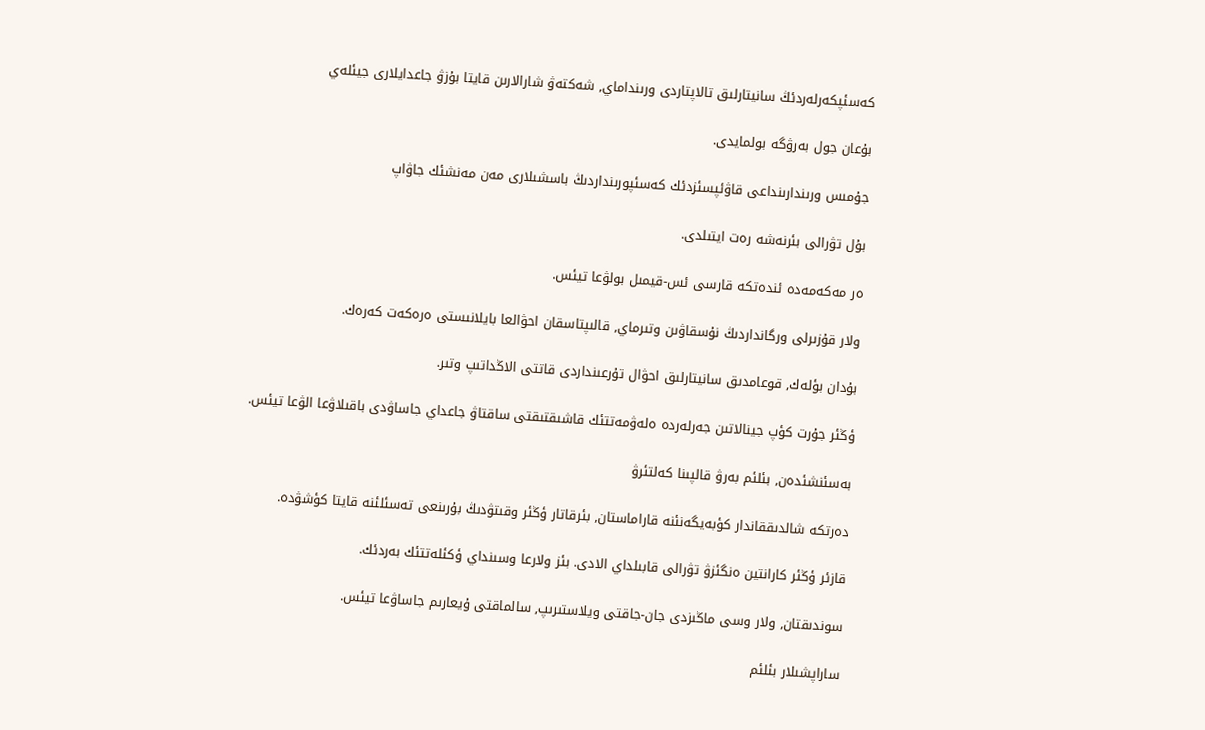كەسئپكەرلەردئڭ سانيتارلىق تالاپتاردى ورىنداماي, شەكتەۋ شارالارىن قايتا بۇزۋ جاعدايلارى جيئلەي

بۇعان جول بەرۋگە بولمايدى.

جۇمىس ورىندارىنداعى قاۋئپسئزدئك كەسئپورىنداردىڭ باسشىلارى مەن مەنشئك جاۋاپ

بۇل تۋرالى بئرنەشە رەت ايتىلدى.

ەر مەكەمەدە ئندەتكە قارسى ئس-قيمىل بولۋعا تيئس.

ولار قۇزىرلى ورگانداردىڭ نۇسقاۋىن وتىرماي, قالىپتاسقان احۋالعا بايلانىستى ەرەكەت كەرەك.

بۇدان بؤلەك, قوعامدىق سانيتارلىق احۋال تۇرعىنداردى قاتتى الاڭداتىپ وتىر.

ؤڭئر جۇرت كؤپ جينالاتىن جەرلەردە ەلەۋمەتتئك قاشىقتىقتى ساقتاۋ جاعداي جاساۋدى باقىلاۋعا الۋعا تيئس.

بەسئنشئدەن, بئلئم بەرۋ قالپىنا كەلتئرۋ

دەرتكە شالدىققاندار كؤبەيگەنئنە قاراماستان, بئرقاتار ؤڭئر وقىتۋدىڭ بۇرىنعى تەسئلئنە قايتا كؤشۋدە.

قازئر ؤڭئر كارانتين ەنگئزۋ تۋرالى قابىلداي الادى. بئز ولارعا وسىنداي ؤكئلەتتئك بەردئك.

سوندىقتان, ولار وسى ماڭىزدى جان-جاقتى ويلاستىرىپ, سالماقتى ۇيعارىم جاساۋعا تيئس.

ساراپشىلار بئلئم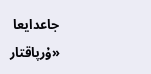جاعدايعا «ۇرپاقتار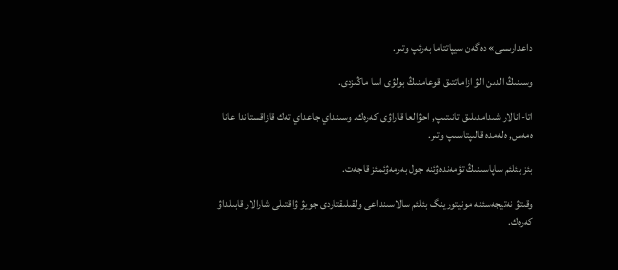داعدارىسى» دەگەن سيپاتتاما بەرئپ وتىر.

وسىنىڭ الدىن الۋ ازاماتتىق قوعامنىڭ بولۋى اسا ماڭىزدى.

اتا-انالار شىدامدىلىق تانىتىپ, احۋالعا قاراۋى كەرەك. وسىنداي جاعداي تەك قازاقستاندا عانا ەمەس, ەلەمدە قالىپتاسىپ وتىر.

بئز بئلئم ساپاسىنىڭ تؤمەندەۋئنە جول بەرمەۋئمئز قاجەت.

وقىتۋ نەتيجەسئنە مونيتورينگ بئلئم سالاسىنداعى ولقىلىقتاردى جويۋ ۋاقتىلى شارالار قابىلداۋ كەرەك.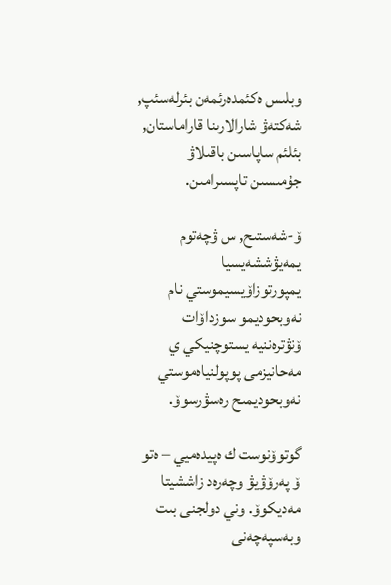وبلىس ەكئمدەرئمەن بئرلەسئپ, شەكتەۋ شارالارىنا قاراماستان, بئلئم ساپاسىن باقىلاۋ جۇمىسىن تاپسىرامىن.

ۆ-شەستىح, س ۋچەتوم يمەيۋششەيسيا يمپورتوزاۆيسيموستي نام نەوبحوديمو سوزداۆات ۆنۋترەننيە يستوچنيكي ي مەحانيزمى پوپولنياەموستي نەوبحوديمىح رەسۋرسوۆ.

گوتوۆنوست ك ەپيدەميي – ەتو ۆ پەرۆۋيۋ وچەرەد زاششيتا مەديكوۆ. وني دولجنى بىت وبەسپەچەنى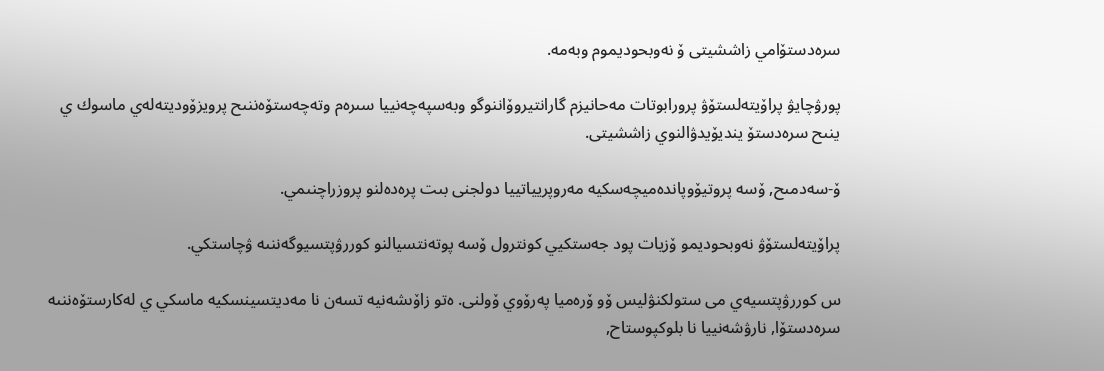سرەدستۆامي زاششيتى ۆ نەوبحوديموم وبەمە.

پورۋچايۋ پراۆيتەلستۆۋ پرورابوتات مەحانيزم گارانتيروۆاننوگو وبەسپەچەنييا سىرەم وتەچەستۆەننىح پرويزۆوديتەلەي ماسوك ي ينىح سرەدستۆ ينديۆيدۋالنوي زاششيتى.

ۆ-سەدمىح, ۆسە پروتيۆوپاندەميچەسكيە مەروپريياتييا دولجنى بىت پرەدەلنو پروزراچنىمي.

پراۆيتەلستۆۋ نەوبحوديمو ۆزيات پود جەستكيي كونترول ۆسە پوتەنتسيالنو كوررۋپتسيوگەننىە ۋچاستكي.

س كوررۋپتسيەي مى ستولكنۋليس ۆو ۆرەميا پەرۆوي ۆولنى. ەتو زاۆىشەنيە تسەن نا مەديتسينسكيە ماسكي ي لەكارستۆەننىە سرەدستۆا, نارۋشەنييا نا بلوكپوستاح,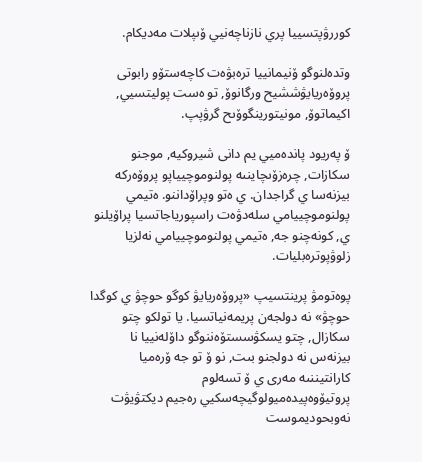كوررۋپتسييا پري نازناچەنيي ۆىپلات مەديكام.

وتدەلنوگو ۆنيمانييا ترەبۋەت كاچەستۆو رابوتى پروۆەريايۋششيح ورگانوۆ, تو ەست پوليتسيي, اكيماتوۆ, مونيتورينگوۆىح گرۋپپ.

ۆ پەريود پاندەميي يم دانى شيروكيە, موجنو سكازات, چرەزۆىچاينىە پولنوموچيياپو پروۆەركە بيزنەسا ي گراجدان. ي ەتو وپراۆداننو. ەتيمي پولنوموچييامي سلەدۋەت راسپورياجاتسيا پراۆيلنو ي, كونەچنو جە, ەتيمي پولنوموچييامي نەلزيا زلوۋپوترەبليات.

پوەتومۋ پرينتسيپ «پروۆەريايۋ كوگو حوچۋ ي كوگدا حوچۋ» نە دولجەن پريمەنياتسيا. يا تولكو چتو سكازال, چتو يسكۋسستۆەننوگو داۆلەنييا نا بيزنەس نە دولجنو بىت, نو ۆ تو جە ۆرەميا كارانتيننىە مەرى ي ۆ تسەلوم پروتيۆوەپيدەميولوگيچەسكيي رەجيم ديكتۋيۋت نەوبحوديموست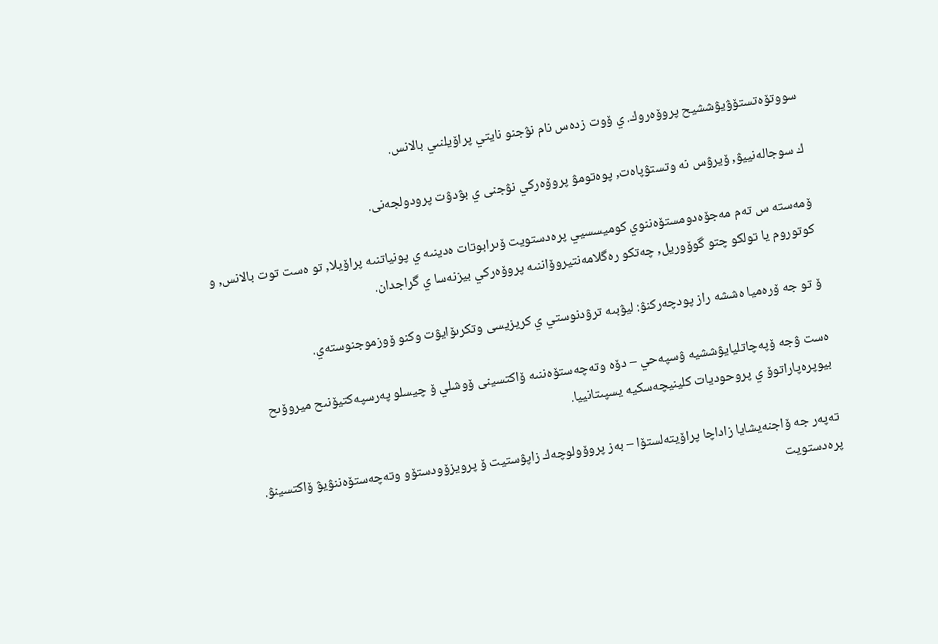سووتۆەتستۆۋيۋششيح پروۆەروك. ي ۆوت زدەس نام نۋجنو نايتي پراۆيلنىي بالانس.

ك سوجالەنييۋ, ۆيرۋس نە وتستۋپاەت, پوەتومۋ پروۆەركي نۋجنى ي بۋدۋت پرودولجەنى.

ۆمەستە س تەم مەجۆەدومستۆەننوي كوميسسيي پرەدستويت ۆىرابوتات ەدينىە ي پونياتنىە پراۆيلا, تو ەست توت بالانس, و كوتوروم يا تولكو چتو گوۆوريل, چەتكو رەگلامەنتيروۆاننىە پروۆەركي بيزنەسا ي گراجدان.

ۆ تو جە ۆرەميا ەششە راز پودچەركنۋ: ليۋبىە ترۋدنوستي ي كريزيسى وتكرىۆايۋت وكنو ۆوزموجنوستەي.

ەست ۋجە ۆپەچاتليايۋششيە ۋسپەحي – دۆە وتەچەستۆەننىە ۆاكتسينى ۆوشلي ۆ چيسلو پەرسپەكتيۆنىح ميروۆىح بيوپرەپاراتوۆ ي پروحوديات كلينيچەسكيە يسپىتانييا.

تەپەر جە ۆاجنەيشايا زاداچا پراۆيتەلستۆا – بەز پروۆولوچەك زاپۋستيت ۆ پرويزۆودستۆو وتەچەستۆەننۋيۋ ۆاكتسينۋ. پرەدستويت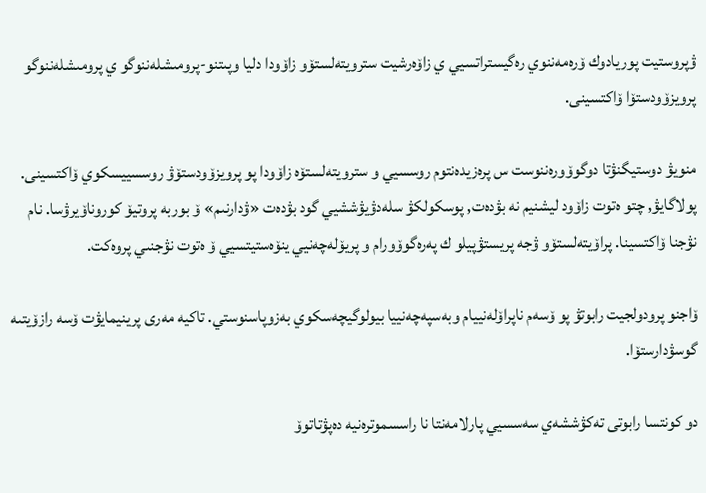ۋپروستيت پوريادوك ۆرەمەننوي رەگيستراتسيي ي زاۆەرشيت سترويتەلستۆو زاۆودا دليا وپىتنو-پرومىشلەننوگو ي پرومىشلەننوگو پرويزۆودستۆا ۆاكتسينى.

منويۋ دوستيگنۋتا دوگوۆورەننوست س پرەزيدەنتوم روسسيي و سترويتەلستۆە زاۆودا پو پرويزۆودستۆۋ روسسييسكوي ۆاكتسينى. پولاگايۋ, چتو ەتوت زاۆود ليشنيم نە بۋدەت, پوسكولكۋ سلەدۋيۋششيي گود بۋدەت «ۋدارنىم» ۆ بوربە پروتيۆ كوروناۆيرۋسا. نام نۋجنا ۆاكتسينا. پراۆيتەلستۆو ۋجە پريستۋپيلو ك پەرەگوۆورام و پريۆلەچەنيي ينۆەستيتسيي ۆ ەتوت نۋجنىي پروەكت.

ۆاجنو پرودولجيت رابوتۋ پو ۆسەم ناپراۆلەنييام وبەسپەچەنييا بيولوگيچەسكوي بەزوپاسنوستي. تاكيە مەرى پرينيمايۋت ۆسە رازۆيتىە گوسۋدارستۆا.

دو كونتسا رابوتى تەكۋششەي سەسسيي پارلامەنتا نا راسسموترەنيە دەپۋتاتوۆ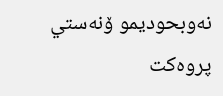نەوبحوديمو ۆنەستي پروەكت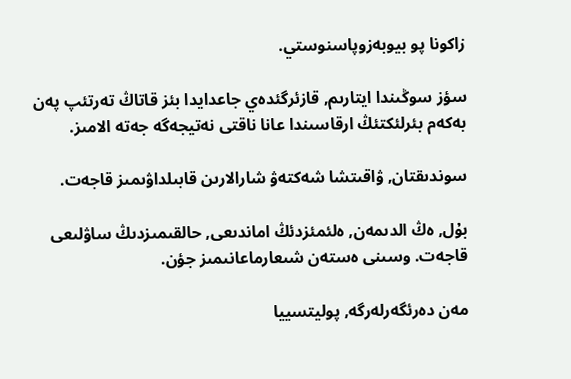زاكونا پو بيوبەزوپاسنوستي.

سؤز سوڭىندا ايتارىم, قازئرگئدەي جاعدايدا بئز قاتاڭ تەرتئپ پەن بەكەم بئرلئكتئڭ ارقاسىندا عانا ناقتى نەتيجەگە جەتە الامىز.

سوندىقتان, ۋاقىتشا شەكتەۋ شارالارىن قابىلداۋىمىز قاجەت.

بۇل, ەڭ الدىمەن, ەلئمئزدئڭ اماندىعى, حالقىمىزدىڭ ساۋلىعى قاجەت. وسىنى ەستەن شىعارماعانىمىز جؤن.

مەن دەرئگەرلەرگە, پوليتسييا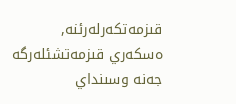قىزمەتكەرلەرئنە, ەسكەري قىزمەتشئلەرگە جەنە وسىنداي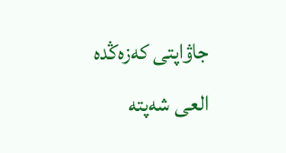جاۋاپتى كەزەڭدە العى شەپتە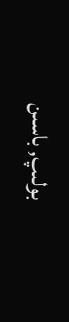بولىپ, باسىن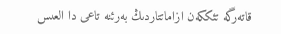قاتەرگە تئككەن ازاماتتاردىڭ بەرئنە تاعى دا العىس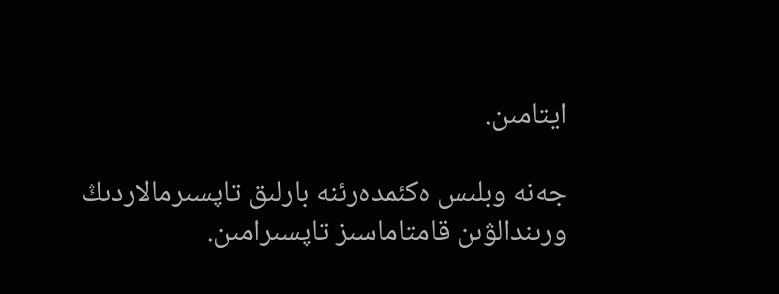ايتامىن.

جەنە وبلىس ەكئمدەرئنە بارلىق تاپسىرمالاردىڭ ورىندالۋىن قامتاماسىز تاپسىرامىن.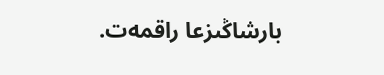بارشاڭىزعا راقمەت.